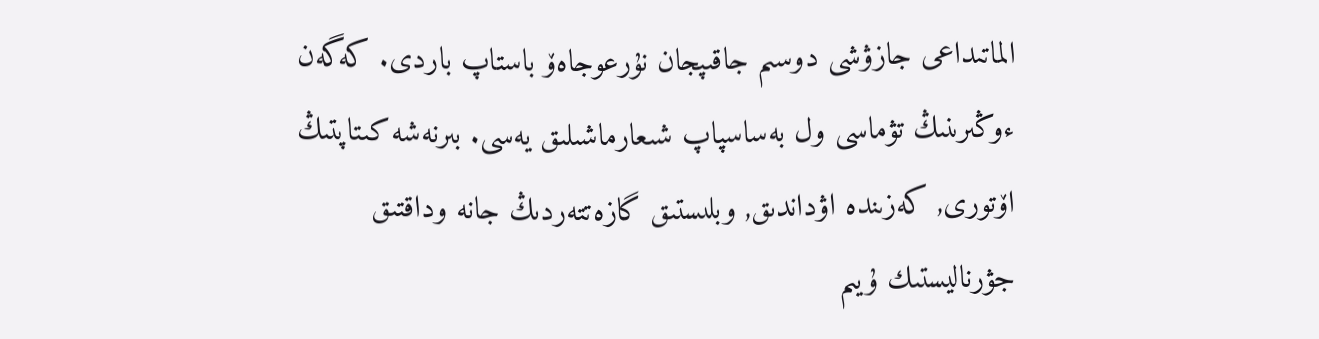الماتىداعى جازۋشى دوسىم جاقىپجان نۇرعوجاەۆ باستاپ باردى. كەگەن ءوڭىرىنىڭ تۋماسى ول بەساسپاپ شىعارماشىلىق يەسى. بىرنەشە كىتاپتىڭ اۆتورى, كەزىندە اۋداندىق, وبلىستىق گازەتتەردىڭ جانە وداقتىق جۋرناليستىك ۇيىم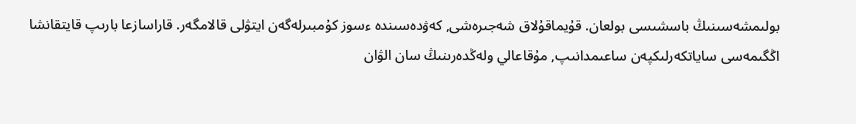بولىمشەسىنىڭ باسشىسى بولعان. قۇيماقۇلاق شەجىرەشى, كەۋدەسىندە ءسوز كۇمبىرلەگەن ايتۋلى قالامگەر. قاراسازعا بارىپ قايتقانشا اڭگىمەسى ساياتكەرلىكپەن ساعىمدانىپ, مۇقاعالي ولەڭدەرىنىڭ سان الۋان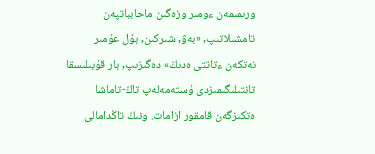ورىمىمەن ءومىر وزەگىن ماحابباتپەن تامشىلاتىپ, «بەۋ, شىركىن, بۇل عۇمىر نەتكەن ءتاتتى ەدىڭ» دەگىزىپ, بار قۇبىلىسقا تانتىلىگىمىزدى ۇستەمەلەپ تاڭ-تاماشا ەتكىزگەن قامقور ازامات. ونىڭ تاڭدامالى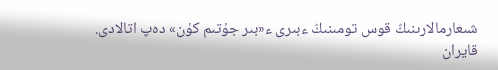شىعارمالارىنىڭ قوس تومىنىڭ ءبىرى ء«بىر جۇتىم كۇن» دەپ اتالادى. قايران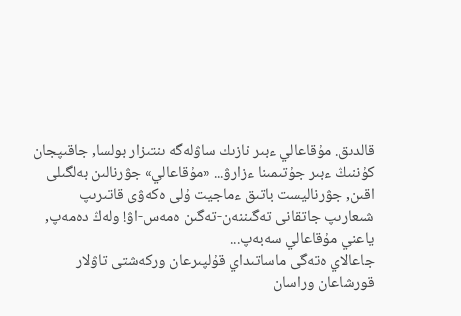قالدىق. مۇقاعالي ءبىر نازىك ساۋلەگە ىنتىزار بولسا, جاقىپجان كۇننىڭ ءبىر جۇتىمىنا ءزارۋ... «مۇقاعالي» جۋرنالىن بەلگىلى اقىن, جۋرناليست باتىق ءماجيت ۇلى ەكەۋى قاتىرىپ شىعارىپ جاتقانى تەگىننەن-تەگىن ەمەس-اۋ! ولەڭ دەمەپ, ياعني مۇقاعالي سەبەپ...
جاعالاي ەتەگى ماساتىداي قۇلپىرعان وركەشتى تاۋلار قورشاعان وراسان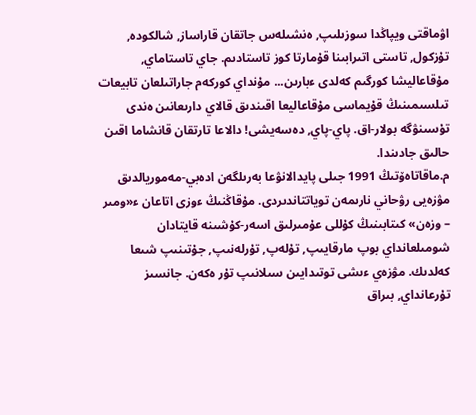اۋماقتى ويپاڭدا سوزىلىپ, ەنشىلەس جاتقان قاراساز, شالكودە, تۇزكول, تاستى اتىرابىنا قۇمارتا كوز تاستادىم. جاي تاستاماي, مۇقاعاليشا كورگىم كەلدى ءبارىن... مۇنداي كوركەم جاراتىلعان تابيعات تىلسىمىنىڭ قۇيماسى مۇقاعاليعا اقىندىق قالاي دارىعانىن ەندى تۇسىنۋگە بولار-اق. پاي-پاي, دەسەيشى! دالاعا تارتقان قانشاما اقىن حالىق جادىندا.
م.ماقاتاەۆتىڭ 1991 جىلى پايدالانۋعا بەرىلگەن ادەبي-مەموريالدىق مۋزەيى رۋحاني نارىمەن توياتتاندىردى. مۇقاڭنىڭ ءوزى اتاعان ء«ومىر – وزەن» كىتابىنىڭ كۇللى عۇمىرلىق اسەر-كۇشىنە قايتادان شومىلعانداي بوپ مارقايىپ, تۇلەپ, تۇرلەنىپ, جۇتىنىپ شىعا كەلدىك. مۋزەي ءىشى توتىدايىن سىلانىپ تۇر ەكەن. جانسىز تۇرعانداي, بىراق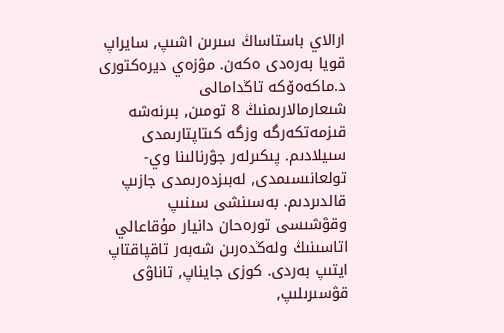ارالاي باستاساڭ سىرىن اشىپ, سايراپ قويا بەرەدى ەكەن. مۋزەي ديرەكتورى د.ماكەەۆكە تاڭدامالى شىعارمالارىمنىڭ 8 تومىن, بىرنەشە قىزمەتكەرگە وزگە كىتاپتارىمدى سىيلادىم. پىكىرلەر جۋرنالىنا وي-تولعانىسىمدى, لەبىزدەرىمدى جازىپ قالدىردىم. بەسىنشى سىنىپ وقۋشىسى تورەحان دانيار مۇقاعالي اتاسىنىڭ ولەڭدەرىن شەبەر تاقپاقتاپ ايتىپ بەردى. كوزى جايناپ, تاناۋى قۋسىرىلىپ,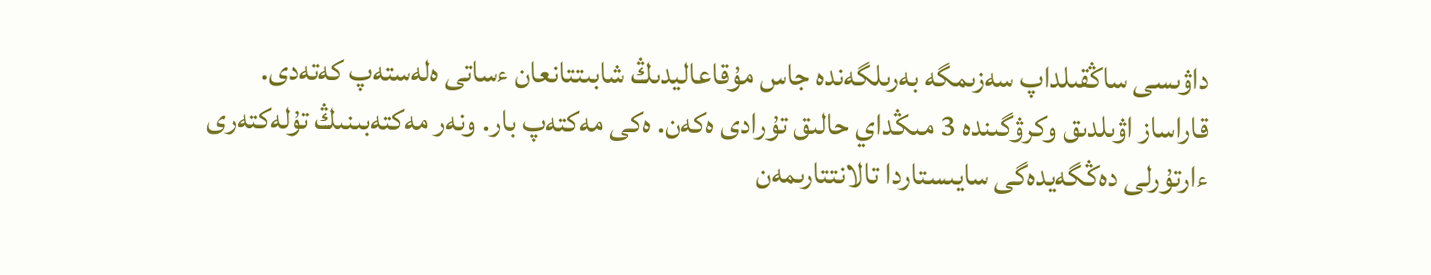داۋىسى ساڭقىلداپ سەزىمگە بەرىلگەندە جاس مۇقاعاليدىڭ شابىتتانعان ءساتى ەلەستەپ كەتەدى.
قاراساز اۋىلدىق وكرۋگىندە 3 مىڭداي حالىق تۇرادى ەكەن. ەكى مەكتەپ بار. ونەر مەكتەبىنىڭ تۇلەكتەرى ءارتۇرلى دەڭگەيدەگى سايىستاردا تالانتتارىمەن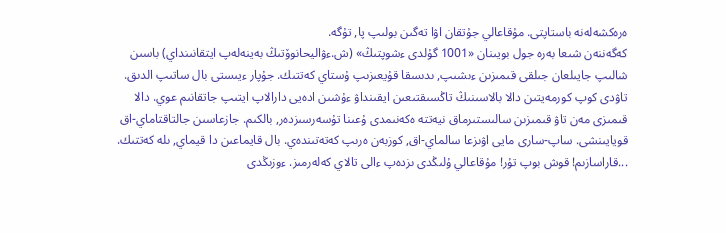ەرەكشەلەنە باستاپتى. مۇقاعالي جۇتقان اۋا تەگىن بولىپ پا, تۇگە.
كەگەننەن شىعا بەرە جول بويىنان «1001 گۇلدى ءشوپتىڭ» (ش.ءۋاليحانوۆتىڭ بەينەلەپ ايتقانىنداي) باسىن شالىپ جايىلعان جىلقى قىمىزىن ءىشىپ, ىدىسقا قۇيعىزىپ ۇستاي كەتتىك. جۇپار ءيىستى بال ساتىپ الدىق. تاۋدى كوپ كورمەيتىن دالا بالاسىنىڭ تاڭسىقتىعىن ايقىنداۋ ءۇشىن ادەيى دارالاپ ايتىپ جاتقانىم عوي. دالا قىمىزى مەن تاۋ قىمىزىن سالىستىرماق نيەتتە ەكەنىمدى ۇعىنا تۇسەرسىزدەر, بالكىم. جازعاسىن جالتاقتاماي-اق قويايىنشى. ساپ-سارى مايى اۋىزعا سالماي-اق, كوزبەن ەرىپ كەتەتىندەي. بال قايماعىن دا قيماي, ىلە كەتتىك.
...قاراسازىم! قوش بوپ تۇر! مۇقاعالي ۇلىڭدى ىزدەپ ءالى تالاي كەلەرمىز. ءوزىڭدى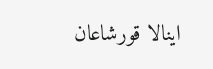اينالا قورشاعان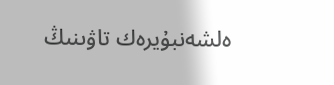ەلشەنبۇيرەك تاۋىنىڭ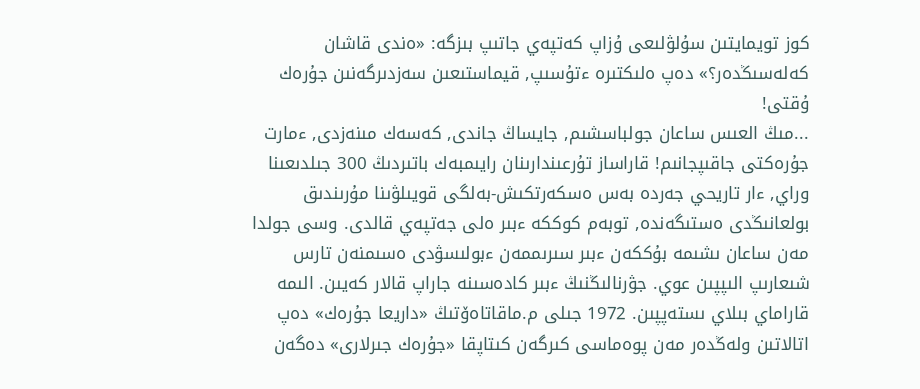كوز تويمايتىن سۇلۋلىعى ۇزاپ كەتپەي جاتىپ بىزگە: «ەندى قاشان كەلەسىڭدەر؟» دەپ ەلىكتىرە ءتۇسىپ, قيماستىعىن سەزدىرگەنىن جۇرەك ۇقتى!
...مىڭ العىس ساعان جولباسشىم, جايساڭ جاندى, كەسەك مىنەزدى, ءمارت جۇرەكتى جاقىپجانىم! قاراساز تۇرعىندارىنان رايىمبەك باتىردىڭ 300 جىلدىعىنا وراي, ءار تاريحي جەردە بەس ەسكەرتكىش-بەلگى قويىلۋىنا مۇرىندىق بولعانىڭدى ەستىگەندە, توبەم كوككە ءبىر ەلى جەتپەي قالدى. وسى جولدا مەن ساعان ىشىمە بۇككەن ءبىر سىرىممەن ءبولىسۋدى ەسىمنەن تارس شىعارىپ الىپپىن عوي. جۋرنالىڭنىڭ ءبىر كادەسىنە جاراپ قالار كەيىن. الىمە قاراماي بىلاي ىستەپپىن. 1972 جىلى م.ماقاتاەۆتىڭ «داريعا جۇرەك» دەپ اتالاتىن ولەڭدەر مەن پوەماسى كىرگەن كىتاپقا «جۇرەك جىرلارى» دەگەن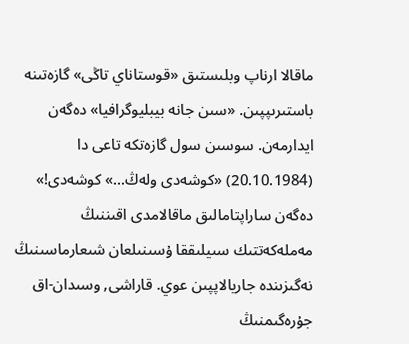ماقالا ارناپ وبلىستىق «قوستاناي تاڭى» گازەتىنە باستىرىپپىن. «سىن جانە بيبليوگرافيا» دەگەن ايدارمەن. سوسىن سول گازەتكە تاعى دا (20.10.1984) «كوشەدى ولەڭ...» كوشەدى!» دەگەن ساراپتامالىق ماقالامدى اقىننىڭ مەملەكەتتىك سىيلىققا ۇسىنىلعان شىعارماسىنىڭ نەگىزىندە جاريالاپپىن عوي. قاراشى, وسىدان-اق جۇرەگىمنىڭ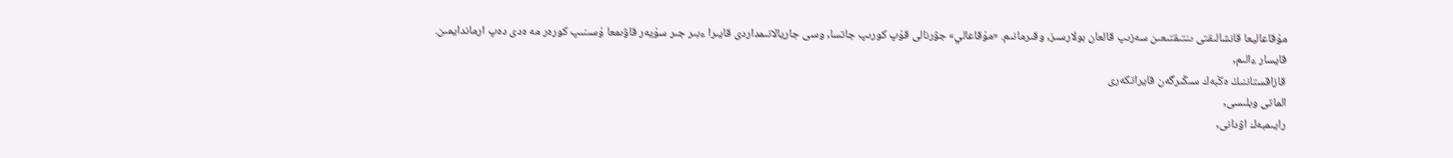مۇقاعاليعا قانشالىقتى ىنتىقتىعىن سەزىپ قالعان بولارسىز, وقىرمانىم. «مۇقاعالي» جۋرنالى قۇپ كورىپ جاتسا, وسى جاريالانىمداردى قايىرا ءبىر جىر سۇيەر قاۋىمعا ۇسىنىپ كورەر مە ەدى دەپ ارماندايمىن.
قايسار ءالىم,
قازاقستاننىڭ ەڭبەك سىڭىرگەن قايراتكەرى
الماتى وبلىسى,
رايىمبەك اۋدانى,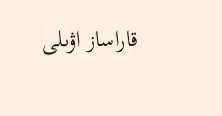قاراساز اۋىلى